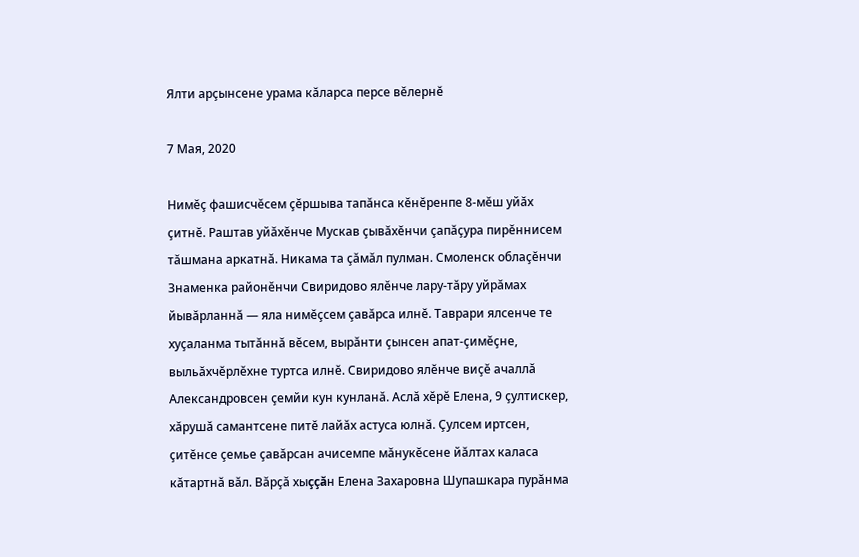Ялти арçынсене урама кăларса персе вĕлернĕ

7 Мая, 2020

Нимĕç фашисчĕсем çĕршыва тапăнса кĕнĕренпе 8-мĕш уйăх çитнĕ. Раштав уйăхĕнче Мускав çывăхĕнчи çапăçура пирĕннисем тăшмана аркатнă. Никама та çăмăл пулман. Смоленск облаçĕнчи Знаменка районĕнчи Свиридово ялĕнче лару-тăру уйрăмах йывăрланнă — яла нимĕçсем çавăрса илнĕ. Таврари ялсенче те хуçаланма тытăннă вĕсем, вырăнти çынсен апат-çимĕçне, выльăхчĕрлĕхне туртса илнĕ. Свиридово ялĕнче виçĕ ачаллă Александровсен çемйи кун кунланă. Аслă хĕрĕ Елена, 9 çултискер, хăрушă самантсене питĕ лайăх астуса юлнă. Çулсем иртсен, çитĕнсе çемье çавăрсан ачисемпе мăнукĕсене йăлтах каласа кăтартнă вăл. Вăрçă хыççăн Елена Захаровна Шупашкара пурăнма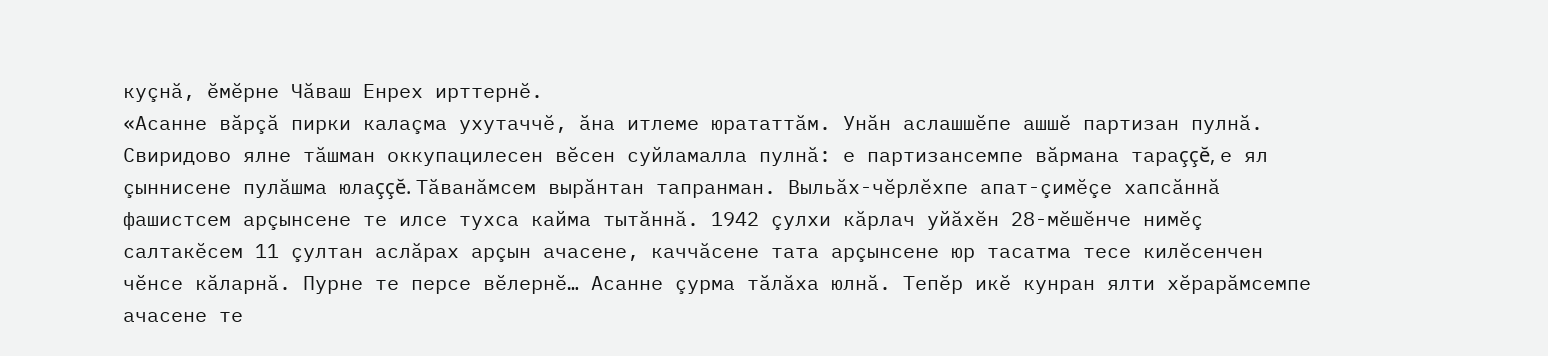куçнă, ĕмĕрне Чăваш Енрех ирттернĕ.
«Асанне вăрçă пирки калаçма ухутаччĕ, ăна итлеме юрататтăм. Унăн аслашшĕпе ашшĕ партизан пулнă. Свиридово ялне тăшман оккупацилесен вĕсен суйламалла пулнă: е партизансемпе вăрмана тараççĕ, е ял çыннисене пулăшма юлаççĕ. Тăванăмсем вырăнтан тапранман. Выльăх-чĕрлĕхпе апат-çимĕçе хапсăннă фашистсем арçынсене те илсе тухса кайма тытăннă. 1942 çулхи кăрлач уйăхĕн 28-мĕшĕнче нимĕç салтакĕсем 11 çултан аслăрах арçын ачасене, каччăсене тата арçынсене юр тасатма тесе килĕсенчен чĕнсе кăларнă. Пурне те персе вĕлернĕ… Асанне çурма тăлăха юлнă. Тепĕр икĕ кунран ялти хĕрарăмсемпе ачасене те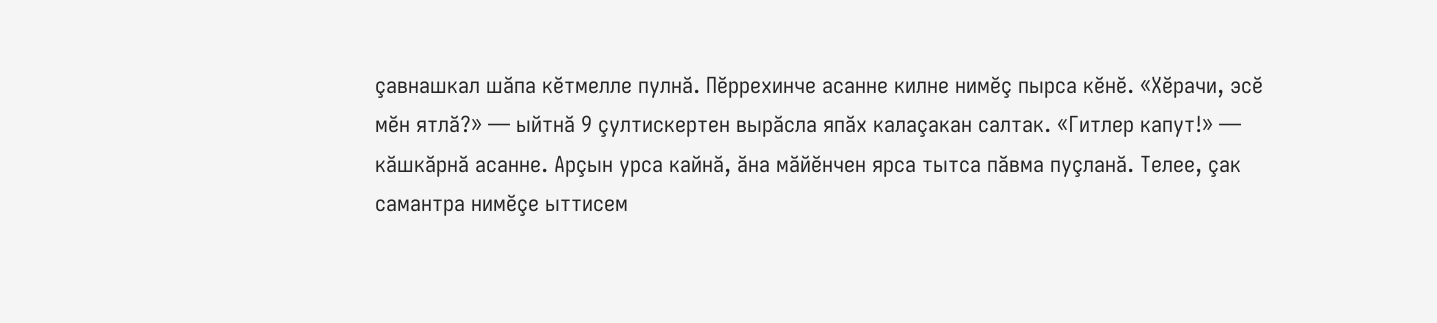çавнашкал шăпа кĕтмелле пулнă. Пĕррехинче асанне килне нимĕç пырса кĕнĕ. «Хĕрачи, эсĕ мĕн ятлă?» — ыйтнă 9 çултискертен вырăсла япăх калаçакан салтак. «Гитлер капут!» — кăшкăрнă асанне. Арçын урса кайнă, ăна мăйĕнчен ярса тытса пăвма пуçланă. Телее, çак самантра нимĕçе ыттисем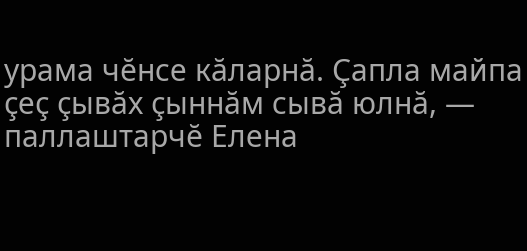урама чĕнсе кăларнă. Çапла майпа çеç çывăх çыннăм сывă юлнă, — паллаштарчĕ Елена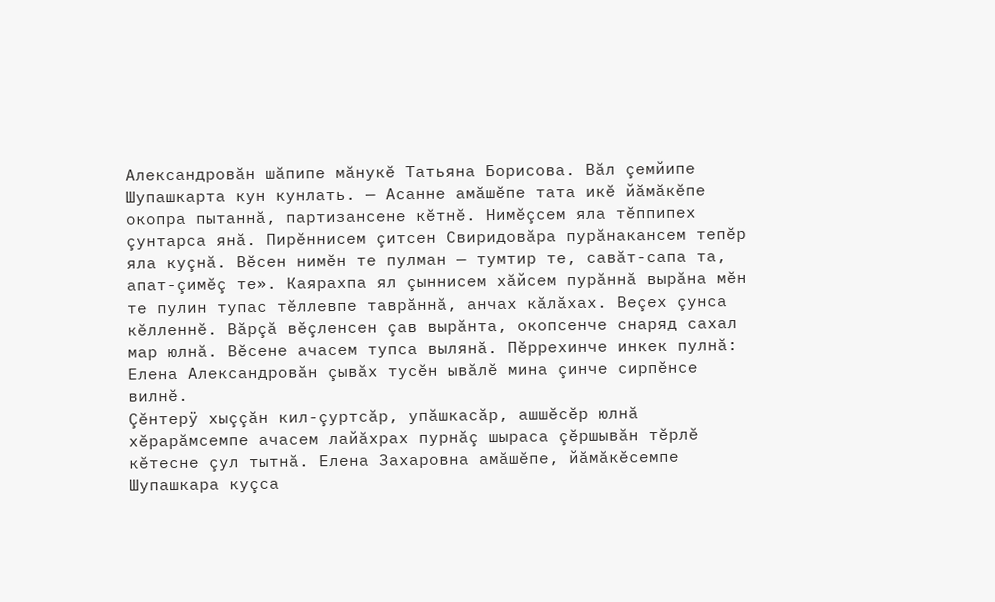Александровăн шăпипе мăнукĕ Татьяна Борисова. Вăл çемйипе Шупашкарта кун кунлать. — Асанне амăшĕпе тата икĕ йăмăкĕпе окопра пытаннă, партизансене кĕтнĕ. Нимĕçсем яла тĕппипех çунтарса янă. Пирĕннисем çитсен Свиридовăра пурăнакансем тепĕр яла куçнă. Вĕсен нимĕн те пулман — тумтир те, савăт-сапа та, апат-çимĕç те». Каярахпа ял çыннисем хăйсем пурăннă вырăна мĕн те пулин тупас тĕллевпе таврăннă, анчах кăлăхах. Веçех çунса кĕлленнĕ. Вăрçă вĕçленсен çав вырăнта, окопсенче снаряд сахал мар юлнă. Вĕсене ачасем тупса вылянă. Пĕррехинче инкек пулнă: Елена Александровăн çывăх тусĕн ывăлĕ мина çинче сирпĕнсе вилнĕ.
Çĕнтерÿ хыççăн кил-çуртсăр, упăшкасăр, ашшĕсĕр юлнă хĕрарăмсемпе ачасем лайăхрах пурнăç шыраса çĕршывăн тĕрлĕ кĕтесне çул тытнă. Елена Захаровна амăшĕпе, йăмăкĕсемпе Шупашкара куçса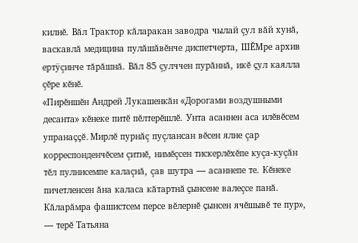килнĕ. Вăл Трактор кăларакан заводра чылай çул вăй хунă, васкавлă медицина пулăшăвĕнче диспетчерта, ШĔМре архив ертÿçинче тăрăшнă. Вăл 85 çулччен пурăннă, икĕ çул каялла çĕре кĕнĕ.
«Пирĕншĕн Андрей Лукашенкăн «Дорогами воздушными десанта» кĕнеке питĕ пĕлтерĕшлĕ. Унта асаннен аса илĕвĕсем упранаççĕ. Мирлĕ пурнăç пуçлансан вĕсен ялне çар корреспонденчĕсем çитнĕ, нимĕçсен тискерлĕхĕпе куçа-куçăн тĕл пулнисемпе калаçнă, çав шутра — асаннепе те. Кĕнеке пичетленсен ăна каласа кăтартнă çынсене валеçсе панă. Кăларăмра фашистсем персе вĕлернĕ çынсен ячĕшывĕ те пур», — терĕ Татьяна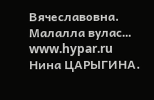Вячеславовна. Малалла вулас…
www.hypar.ru
Нина ЦАРЫГИНА.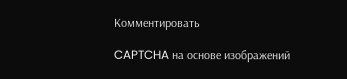Комментировать

CAPTCHA на основе изображений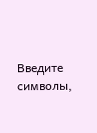Введите символы,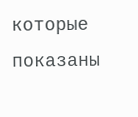которые показаны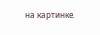на картинке.